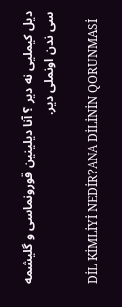دیل کیملیی نه دیر ؟ آنا دیلینین قورونماسی و گلیشمه سی ندن اونملی دیر.

DİL KİMLİYİ NEDİR?ANA DİLİNİN QORUNMASİ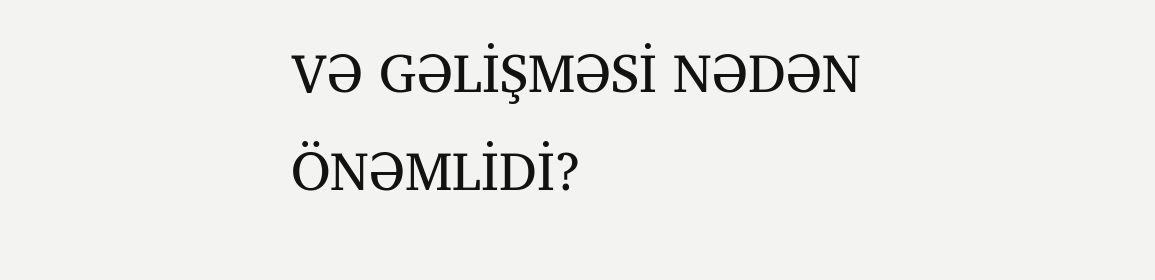VƏ GƏLİŞMƏSİ NƏDƏN ÖNƏMLİDİ?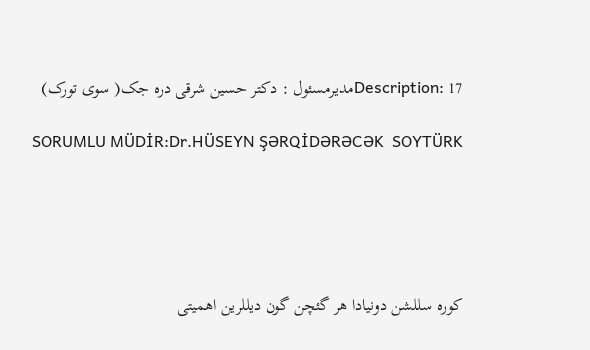Description: 17مدیرمسئول : دکتر حسین شرقی دره جک( سوی تورک)

SORUMLU MÜDİR:Dr.HÜSEYN ŞƏRQİDƏRƏCƏK  SOYTÜRK





کوره سللشن دونیادا هر گئچن گون دیللرین اهمیتی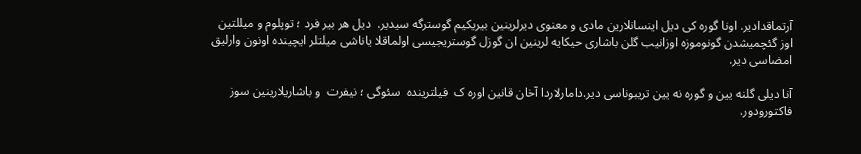آرتماقدادیر. اونا گوره کی دیل اینسانلارین مادی و معنوی دیرلرینین بیریکیم گوسترگه سیدیر.  دیل هر بیر فرد ؛ توپلوم و میللتین  اوز گئچمیشدن گونوموزه اوزانیب گلن باشاری حیکایه لرینین ان گوزل گوستریجیسی اولماقلا یاناشی میلتلر ایچینده اونون وارلیق امضاسی دیر.

آنا دیلی گلنه یین و گوره نه یین تریبوناسی دیر.دامارلاردا آخان قانین اوره ک  فیلترینده  سئوگی ؛ نیفرت  و باشاریلارینین سوز فاکتورودور.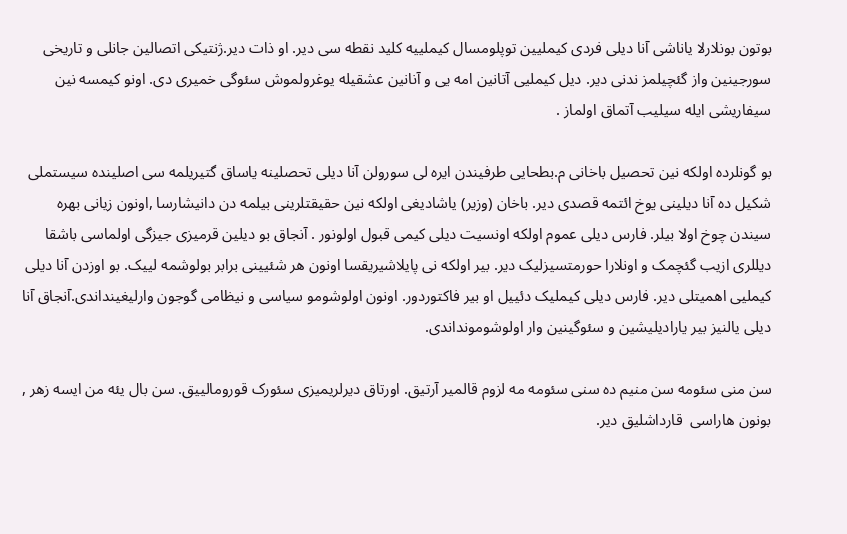بوتون بونلارلا یاناشی آنا دیلی فردی کیملیین توپلومسال کیملییه کلید نقطه سی دیر. او ذات دیر.ژنتیکی اتصالین جانلی و تاریخی سورجینین واز گئچیلمز ندنی دیر. دیل کیملیی آتانین امه یی و آنانین عشقیله یوغرولموش سئوگی خمیری دی. اونو کیمسه نین سیفاریشی ایله سیلیب آتماق اولماز .

بو گونلرده اولکه نین تحصیل باخانی م.بطحایی طرفیندن ایره لی سورولن آنا دیلی تحصلینه یاساق گتیریلمه سی اصلینده سیستملی شکیل ده آنا دیلینی یوخ ائتمه قصدی دیر. باخان (وزیر) یاشادیغی اولکه نین حقیقتلرینی بیلمه دن دانیشارسا ,اونون زیانی بهره سیندن چوخ اولا بیلر. فارس دیلی عموم اولکه اونسیت دیلی کیمی قبول اولونور . آنجاق بو دیلین قرمیزی جیزگی اولماسی باشقا دیللری ازیب گئچمک و اونلارا حورمتسیزلیک دیر. بیر اولکه نی پایلاشیریقسا اونون هر شئیینی برابر بولوشمه لییک. بو اوزدن آنا دیلی کیملیی اهمیتلی دیر. فارس دیلی کیملیک دئییل او بیر فاکتوردور. اونون اولوشومو سیاسی و نیظامی گوجون وارلیغینداندی.آنجاق آنا دیلی یالنیز بیر یارادیلیشین و سئوگینین وار اولوشومونداندی.

سن منی سئومه سن منیم ده سنی سئومه مه لزوم قالمیر آرتیق. اورتاق دیرلریمیزی سئورک قورومالییق. سن بال یئه من ایسه زهر , بونون هاراسی  قارداشلیق دیر.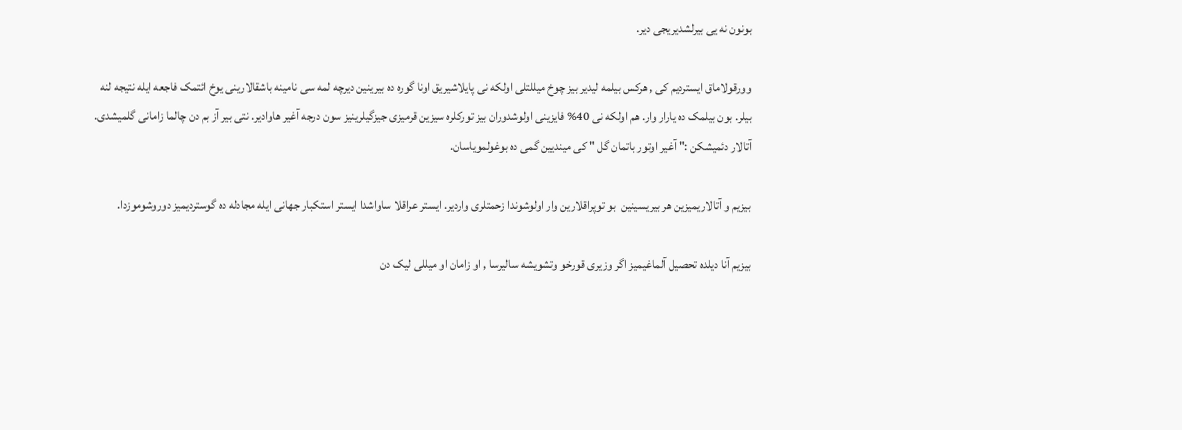بونون نه یی بیرلشدیریجی دیر.

وورقولاماق ایستردیم کی , هرکس بیلمه لیدیر بیز چوخ میللتلی اولکه نی پایلاشیریق اونا گوره ده بیرینین دیرچه لمه سی نامینه باشقالارینی یوخ ائتمک فاجعه ایله نتیجه لنه بیلر. بون بیلمک ده یارار وار. هم اولکه نی 40% فایزینی اولوشدوران بیز تورکلره سیزین قرمیزی جیزگیلرینیز سون درجه آغیر هاوادیر. نتی بیر آز بم دن چالما زامانی گلمیشدی. آتالار دئمیشکن :" آغیر اوتور باتمان گل " کی میندیین گمی ده بوغولمویاسان.

بیزیم و آتالاریمیزین هر بیریسینین  بو توپراقلارین وار اولوشوندا زحمتلری واردیر. ایستر عراقلا ساواشدا ایستر استکبار جهانی ایله مجادله ده گوستردیمیز دوروشوموزدا.

بیزیم آنا دیلده تحصیل آلماغیمیز اگر وزیری قورخو وتشویشه سالیرسا , او زامان او میللی لیک دن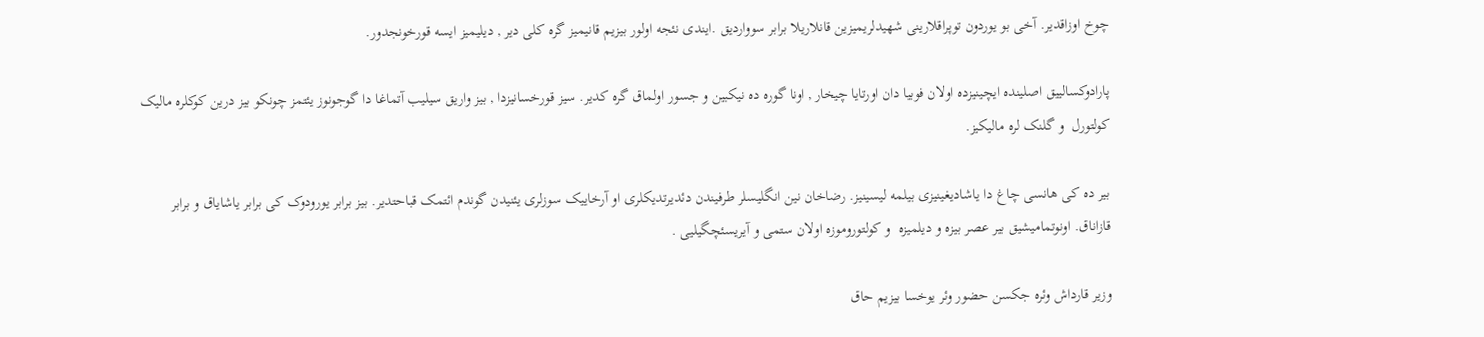چوخ اوزاقدیر. آخی بو یوردون توپراقلارینی شهیدلریمیزین قانلاریلا برابر سوواردیق .ایندی نئجه اولور بیزیم قانیمیز گره کلی دیر , دیلیمیز ایسه قورخونجدور.

پارادوکسالییق اصلینده ایچینیزده اولان فوبیا دان اورتایا چیخار , اونا گوره ده نیکبین و جسور اولماق گره کدیر. سیز قورخسانیزدا , بیز واریق سیلیب آتماغا دا گوجونوز یئتمز چونکو بیز درین کوکلره مالیک کولتورل  و گلنک لره مالیکیز.

بیر ده کی هانسی چاغ دا یاشادیغینیزی بیلمه لیسینیز. رضاخان نین انگلیسلر طرفیندن دئدیرتدیکلری او آرخاییک سوزلری یئنیدن گوندم ائتمک قباحتدیر. بیز برابر یورودوک کی برابر یاشایاق و برابر قازاناق. اونوتمامیشیق بیر عصر بیزه و دیلمیزه  و کولتوروموزه اولان ستمی و آیریسئچگیلیی .

وزیر قارداش وئره جکسن حضور وئر یوخسا بیزیم حاق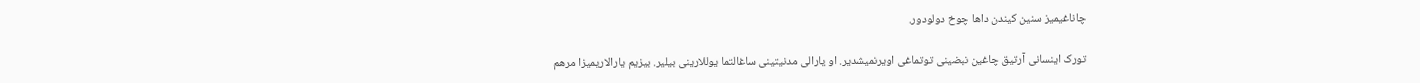چاناغیمیز سنین کیندن داها چوخ دولودور.

تورک اینسانی آرتیق چاغین نبضینی توتماغی اویرنمیشدیر. او یارالی مدنیتینی ساغالتما یوللارینی بیلیر. بیزیم یارالاریمیزا مرهم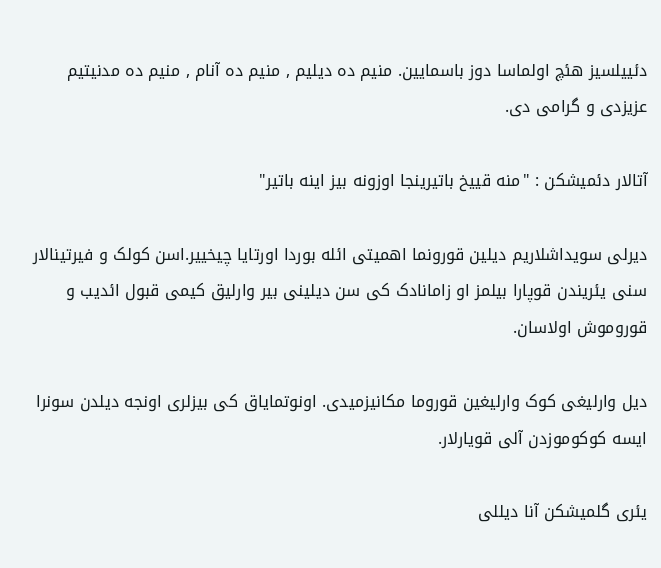دئییلسیز هئچ اولماسا دوز باسمایین. منیم ده دیلیم , منیم ده آنام , منیم ده مدنیتیم  عزیزدی و گرامی دی.

آتالار دئمیشکن : "منه قییخ باتیرینجا اوزونه بیز اینه باتیر"

دیرلی سویداشلاریم دیلین قورونما اهمیتی ائله بوردا اورتایا چیخییر.اسن کولک و فیرتینالار سنی یئریندن قوپارا بیلمز او زامانادک کی سن دیلینی بیر وارلیق کیمی قبول ائدیب و قوروموش اولاسان.

دیل وارلیغی کوک وارلیغین قوروما مکانیزمیدی. اونوتمایاق کی بیزلری اونجه دیلدن سونرا ایسه کوکوموزدن آلی قویارلار.

یئری گلمیشکن آنا دیللی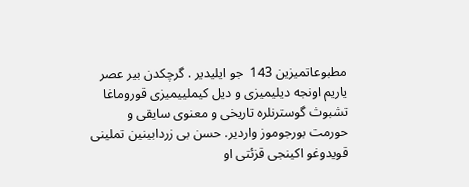مطبوعاتمیزین 143  جو ایلیدیر . گرچکدن بیر عصر یاریم اونجه دیلیمیزی و دیل کیملییمیزی قوروماغا تشبوث گوسترنلره تاریخی و معنوی سایقی و حورمت بورجوموز واردیر. حسن بی زردابینین تملینی قویدوغو اکینجی قزئتی او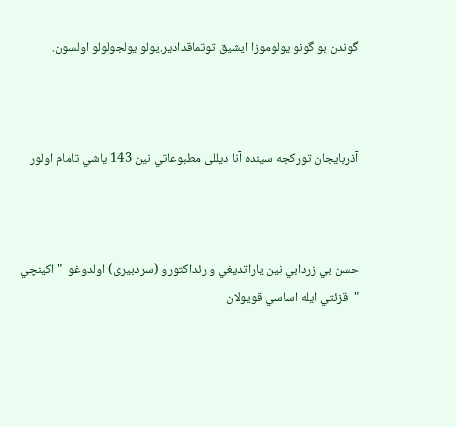گوندن بو گونو یولوموزا ایشیق توتماقدادیر.یولو یولجولولو اولسون.



آذربايجان تورکجه سینده آنا دیللی مطبوعاتي نين 143 ياشي تامام اولور



حسن بي زردابي نين ياراتديغي و رئداکتورو (سردبیری) اولدوغو  " اکينچي "  قزئتي ايله اساسي قويولان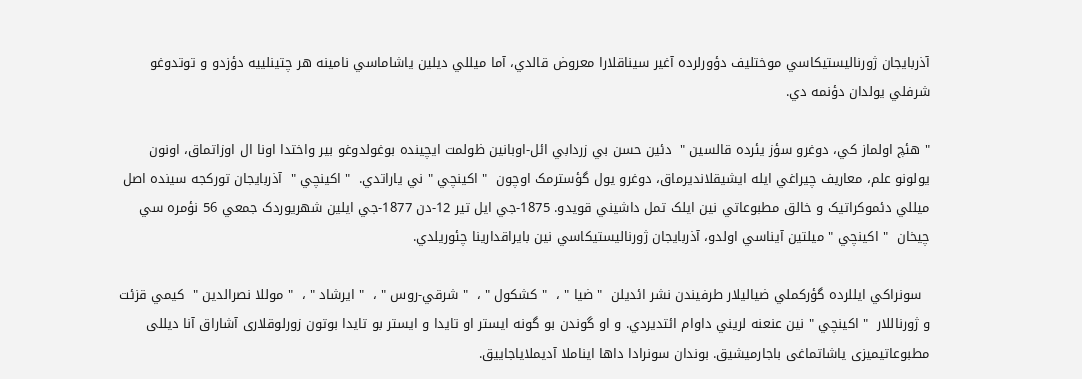آذربايجان ژورناليستيکاسي موختليف دؤورلرده آغير سيناقلارا معروض قالدي، آما ميللي ديلين ياشاماسي نامينه هر چتينلييه دؤزدو و توتدوغو شرفلي يولدان دؤنمه دي.

" هئچ اولماز کي، دوغرو سؤز يئرده قالسين "  دئين حسن بي زردابي ائل-اوبانين ظولمت ايچينده بوغولدوغو بير واختدا اونا ال اوزاتماق، اونون يولونو علم، معاريف چيراغي ايله ايشيقلانديرماق، دوغرو يول گؤسترمک اوچون  " اکينچي " ني ياراتدي.  " اکينچي "  آذربايجان تورکجه سینده اصل ميللي دئموکراتيک و خالق مطبوعاتي نين ايلک تمل داشيني قويدو. 1875-جي ايل تیر 12-دن 1877-جي ايلين شهریوردک جمعي 56 نؤمره سي چيخان  " اکينچي " ميلتين آيناسي اولدو، آذربايجان ژورناليستيکاسي نين بايراقدارينا چئوريلدي.

  سونراکي ايللرده گؤرکملي ضياليلار طرفيندن نشر ائديلن  " ضيا " ،  " کشکول " ،  " شرقي-روس " ،  " ايرشاد " ،  " موللا نصرالدين "  کيمي قزئت و ژورناللار  " اکينچي " نين عنعنه لريني داوام ائتديردي. و او گوندن بو گونه ایستر او تایدا و ایستر بو تایدا بوتون زورلوقلاری آشاراق آنا دیللی مطبوعاتیمیزی یاشاتماغی باجارمیشیق. بوندان سونرادا داها ایناملا آدیملایاجاییق.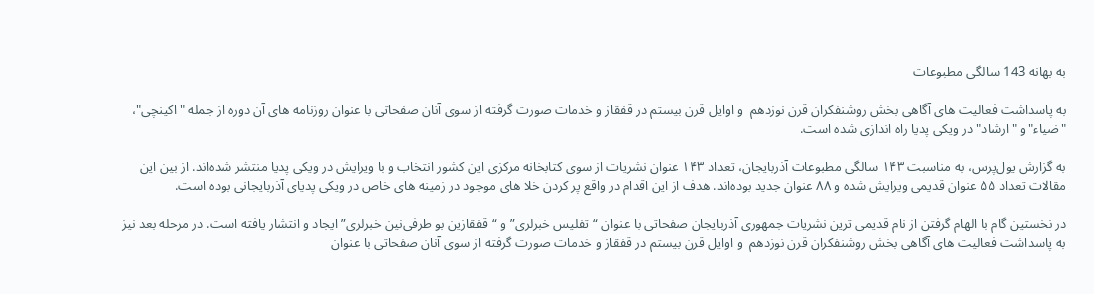به بهانه 143 سالگی مطبوعات

به پاسداشت فعالیت های آگاهی بخش روشنفکران قرن نوزدهم  و اوایل قرن بیستم در قفقاز و خدمات صورت گرفته از سوی آنان صفحاتی با عنوان روزنامه های آن دوره از جمله "اکینچی"، "ضیاء"و "ارشاد" در ویکی پدیا راه اندازی شده است.

به گزارش یول‌پرس، به مناسبت ۱۴۳ سالگی مطبوعات آذربایجان، تعداد ۱۴۳ عنوان نشریات از سوی کتابخانه مرکزی این کشور انتخاب و با ویرایش در ویکی پدیا منتشر شده‌‌‌‌‌‌‌اند. از بین این مقالات تعداد ۵۵ عنوان قدیمی ویرایش شده و ۸۸ عنوان جدید بوده‌‌اند. هدف از این اقدام در واقع پر کردن خلا های موجود در زمینه های خاص در ویکی پدیای آذربایجانی بوده است.

در نخستین گام با الهام گرفتن از نام قدیمی ترین نشریات جمهوری آذربایجان صفحاتی با عنوان “تفلیس خبرلری” و “قفقازین بو طرفی‌نین خبرلری” ایجاد و انتشار یافته است. در مرحله بعد نیز به پاسداشت فعالیت های آگاهی بخش روشنفکران قرن نوزدهم  و اوایل قرن بیستم در قفقاز و خدمات صورت گرفته از سوی آنان صفحاتی با عنوان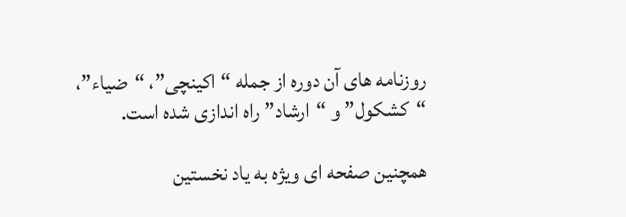روزنامه های آن دوره از جمله “اکینچی”، “ضیاء”، “کشکول” و “ارشاد” راه اندازی شده است.

همچنین صفحه ای ویژه به یاد نخستین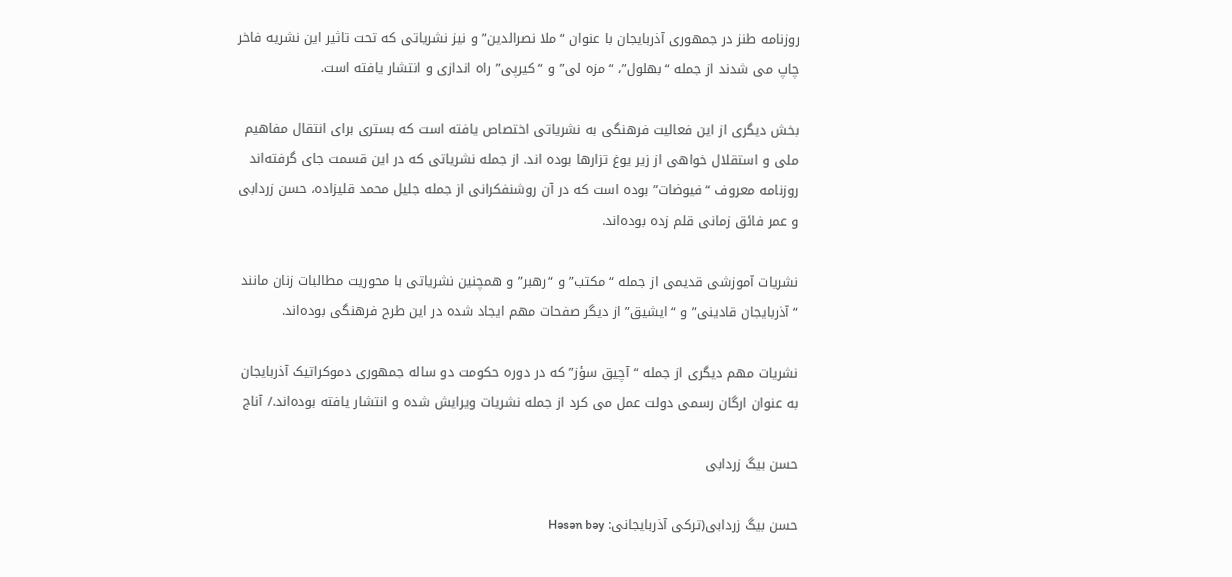روزنامه طنز در جمهوری آذربایجان با عنوان “ملا نصرالدین” و نیز نشریاتی که تحت تاثیر این نشریه فاخر چاپ می شدند از جمله “بهلول”، “مزه لی” و “کیرپی” راه اندازی و انتشار یافته است.

بخش دیگری از این فعالیت فرهنگی به نشریاتی اختصاص یافته است که بستری برای انتقال مفاهیم ملی و استقلال خواهی از زیر یوغ تزارها بوده اند. از جمله نشریاتی که در این قسمت جای گرفته‌‌اند روزنامه معروف “فیوضات” بوده است که در آن روشنفکرانی از جمله جلیل محمد قلیزاده، حسن زردابی و عمر فائق زمانی قلم زده بوده‌‌اند.

نشریات آموزشی قدیمی از جمله “مکتب” و “رهبر” و همچنین نشریاتی با محوریت مطالبات زنان مانند “آذربایجان قادینی” و “ایشیق” از دیگر صفحات مهم ایجاد شده در این طرح فرهنگی بوده‌‌‌اند.

نشریات مهم دیگری از جمله “آچیق سؤز” که در دوره حکومت دو ساله جمهوری دموکراتیک آذربایجان به عنوان ارگان رسمی دولت عمل می کرد از جمله نشریات ویرایش شده و انتشار یافته بوده‌‌اند./ آناج

حسن بیگ زردابی

حسن بیگ زردابی(ترکی آذربایجانی: Həsən bəy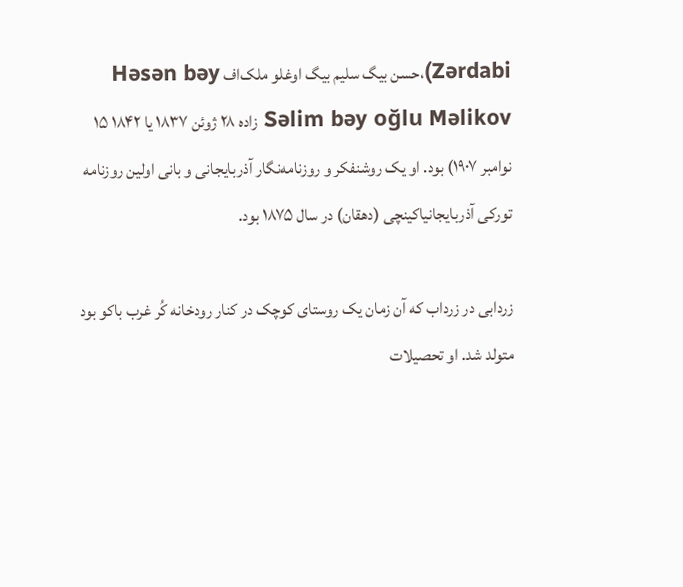Zərdabi)،حسن بیگ سلیم بیگ اوغلو ملک‌اف Həsən bəy Səlim bəy oğlu Məlikov زاده ۲۸ ژوئن ۱۸۳۷ یا ۱۸۴۲ ۱۵ نوامبر ۱۹۰۷) بود. او یک روشنفکر و روزنامه‌نگار آذربایجانی و بانی اولین روزنامه تورکی آذربایجانیاکینچی (دهقان) در سال ۱۸۷۵ بود.

زردابی در زرداب که آن زمان یک روستای کوچک در کنار رودخانه کُر غرب باکو بود متولد شد. او تحصیلات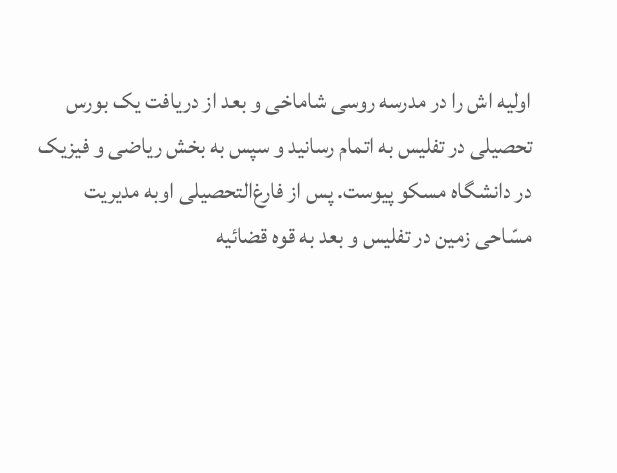اولیه اش را در مدرسه روسی شاماخی و بعد از دریافت یک بورس تحصیلی در تفلیس به اتمام رسانید و سپس به بخش ریاضی و فیزیک در دانشگاه مسکو پیوست. پس از فارغ‌التحصیلی اوبه مدیریت مسّاحی زمین در تفلیس و بعد به قوه قضائیه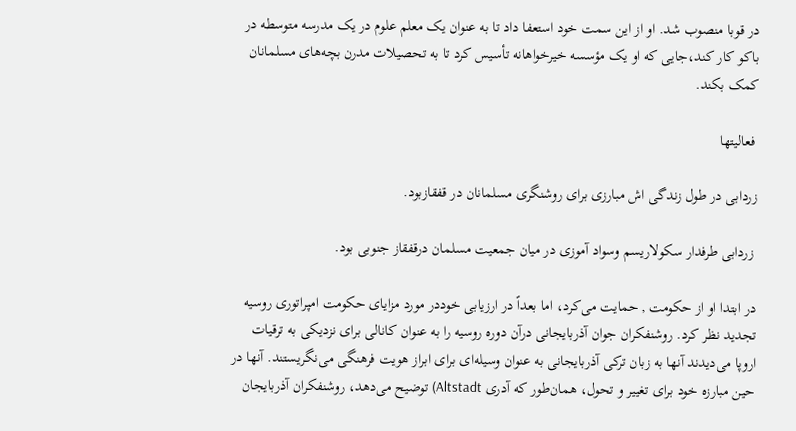در قوبا منصوب شد. او از این سمت خود استعفا داد تا به عنوان یک معلم علوم در یک مدرسه متوسطه در باکو کار کند،جایی که او یک مؤسسه خیرخواهانه تأسیس کرد تا به تحصیلات مدرن بچه‌های مسلمانان کمک بکند.

 فعالیتها

زردابی در طول زندگی اش مبارزی برای روشنگری مسلمانان در قفقازبود.

 زردابی طرفدار سکولاریسم وسواد آموزی در میان جمعیت مسلمان درقفقاز جنوبی بود.

در ابتدا او از حکومت , حمایت می‌کرد، اما بعداً در ارزیابی خوددر مورد مزایای حکومت امپراتوری روسیه تجدید نظر کرد. روشنفکران جوان آذربایجانی درآن دوره روسیه را به عنوان کانالی برای نزدیکی به ترقیات اروپا می‌دیدند آنها به زبان ترکی آذربایجانی به عنوان وسیله‌ای برای ابراز هویت فرهنگی می‌نگریستند. آنها در حین مبارزه خود برای تغییر و تحول، همان‌طور که آدری Altstadt) توضیح می‌دهد، روشنفکران آذربایجان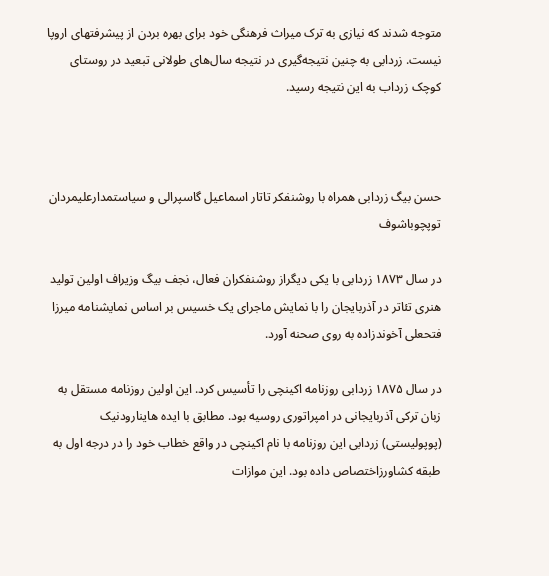متوجه شدند که نیازی به ترک میراث فرهنگی خود برای بهره بردن از پیشرفتهای اروپا نیست. زردابی به چنین نتیجه‌گیری در نتیجه سال‌های طولانی تبعید در روستای کوچک زرداب به این نتیجه رسید.



حسن بیگ زردابی همراه با روشنفکر تاتار اسماعیل گاسپرالی و سیاستمدارعلیمردان توپچوباشوف

در سال ۱۸۷۳ زردابی با یکی دیگراز روشنفکران فعال، نجف بیگ وزیراف اولین تولید هنری تئاتر در آذربایجان را با نمایش ماجرای یک خسیس بر اساس نمایشنامه میرزا فتحعلی آخوندزاده به روی صحنه آورد.

در سال ۱۸۷۵ زردابی روزنامه اکینچی را تأسیس کرد. این اولین روزنامه مستقل به زبان ترکی آذربایجانی در امپراتوری روسیه بود. مطابق با ایده‌ هاینارودنیک (پوپولیستی) زردابی این روزنامه با نام اکینچی در واقع خطاب خود را در درجه اول به طبقه کشاورزاختصاص داده بود. این موازات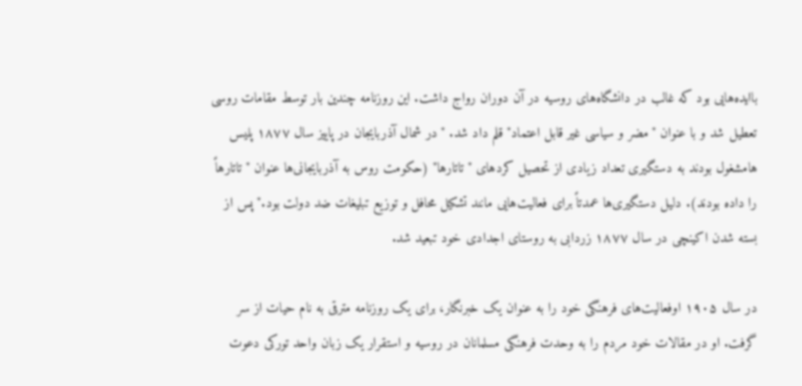باایده‌هایی بود که غالب در دانشگاه‌های روسیه در آن دوران رواج داشت. این روزنامه چندین بار توسط مقامات روسی تعطیل شد و با عنوان "مضر و سیاسی غیر قابل اعتماد" قلم داد شد. "در شمال آذربایجان در پاییز سال ۱۸۷۷ پلیس هامشغول بودند به دستگیری تعداد زیادی از تحصیل کردهای "تاتارها" (حکومت روس به آذربایجانی‌ها عنوان "تاتارهاً را داده بودند). دلیل دستگیری‌ها عمدتاً برای فعالیت‌هایی مانند تشکیل محافل و توزیع تبلیغات ضد دولت بود." پس از بسته شدن اکینچی در سال ۱۸۷۷ زردابی به روستای اجدادی خود تبعید شد.

در سال ۱۹۰۵ اوفعالیت‌های فرهنگی خود را به عنوان یک خبرنگار، برای یک روزنامه مترقی به نام حیات از سر گرفت. او در مقالات خود مردم را به وحدت فرهنگی مسلمانان در روسیه و استقرار یک زبان واحد تورکی دعوت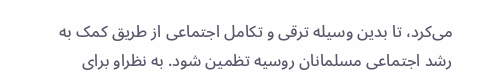می‌کرد، تا بدین وسیله ترقی و تکامل اجتماعی از طریق کمک به رشد اجتماعی مسلمانان روسیه تظمین شود. به نظراو برای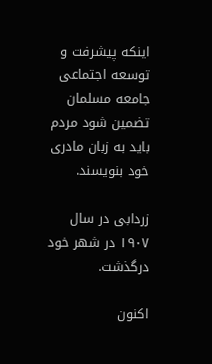اینکه پیشرفت و توسعه اجتماعی جامعه مسلمان تضمین شود مردم باید به زبان مادری خود بنویسند.

زردابی در سال ۱۹۰۷ در شهر خود درگذشت.

اکنون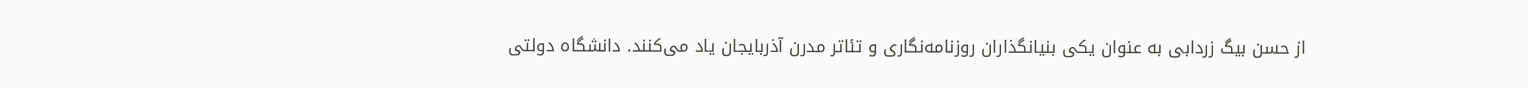از حسن بیگ زردابی به عنوان یکی بنیانگذاران روزنامه‌نگاری و تئاتر مدرن آذربایجان یاد می‌کنند. دانشگاه دولتی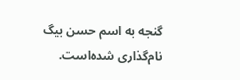گنجه به اسم حسن بیگ نام‌گذاری شده‌است.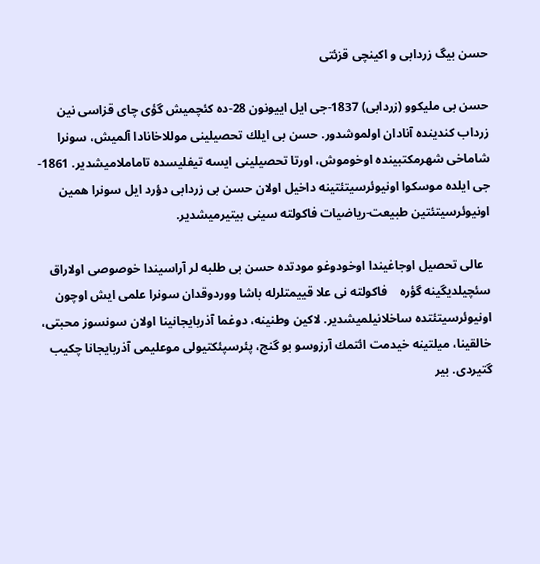حسن بیگ زردابی و اكینچی قزئتی

حسن بی ملیكوو (زردابی) 1837-جی ایل اییونون 28-ده كئچمیش گؤی چای قزاسی نین زرداب كندینده آنادان اولموشدور. حسن بی ایلك تحصیلینی موللاخانادا آلمیش، سونرا شاماخی شهرمكتبینده اوخوموش، اورتا تحصیلینی ایسه تیفلیسده تاماملامیشدیر. 1861-جی ایلده موسكوا اونیوئرسیتئتینه داخیل اولان حسن بی زردابی دؤرد ایل سونرا همین اونیوئرسیتئتین طبیعت-ریاضیات فاكولته سینی بیتیرمیشدیر.

  عالی تحصیل اوجاغیندا اوخودوغو مودتده حسن بی طلبه لر آراسیندا خوصوصی اولاراق سئچیلدیگینه گؤره    فاكولته نی علا قییمتلرله باشا ووردوقدان سونرا علمی ایش اوچون اونیوئرسیتئتده ساخلانیلمیشدیر. لاكین وطنینه، دوغما آذربایجانینا اولان سونسوز محبتی، خالقینا، میلتینه خیدمت ائتمك آرزوسو بو گنج، پئرسپئكتیولی موعلیمی آذربایجانا چكیب گتیردی. بیر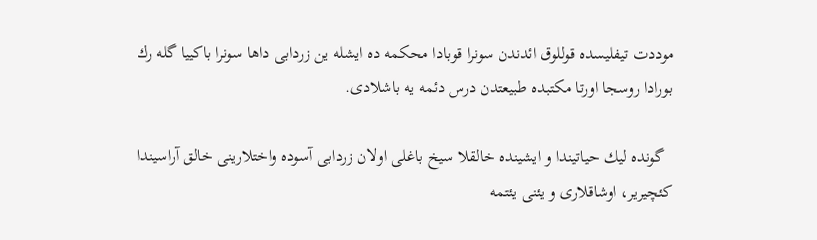موددت تیفلیسده قوللوق ائدندن سونرا قوبادا محكمه ده ایشله ین زردابی داها سونرا باكییا گله رك بورادا روسجا اورتا مكتبده طبیعتدن درس دئمه یه باشلادی.

  گونده لیك حیاتیندا و ایشینده خالقلا سیخ باغلی اولان زردابی آسوده واختلارینی خالق آراسیندا كئچیریر، اوشاقلاری و یئنی یئتمه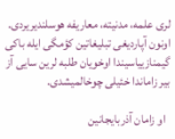لری علمه، مدنیته، معاریفه هوسلندیریردی. اونون آپاردیغی تبلیغاتین كؤمگی ایله باكی گیمنازییاسیندا اوخویان طلبه لرین سایی آز بیر زاماندا خئیلی چوخالمیشدی.

  او زامان آذربایجانین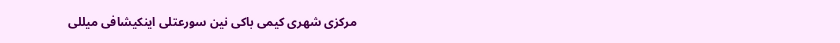مركزی شهری كیمی باكی نین سورعتلی اینكیشافی میللی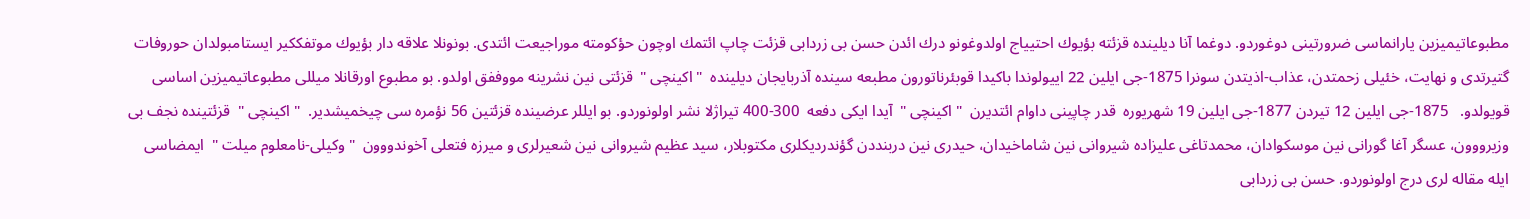مطبوعاتیمیزین یارانماسی ضرورتینی دوغوردو. دوغما آنا دیلینده قزئته بؤیوك احتییاج اولدوغونو درك ائدن حسن بی زردابی قزئت چاپ ائتمك اوچون حؤكومته موراجیعت ائتدی. بونونلا علاقه دار بؤیوك موتفككیر ایستامبولدان حوروفات گتیرتدی و نهایت، خئیلی زحمتدن، عذاب-اذیتدن سونرا 1875-جی ایلین 22 اییولوندا باكیدا قوبئرناتورون مطبعه سینده آذربایجان دیلینده  " اكینچی "  قزئتی نین نشرینه مووففق اولدو. بو مطبوع اورقانلا میللی مطبوعاتیمیزین اساسی قویولدو.   1875-جی ایلین 12 تیردن 1877-جی ایلین 19 شهریوره  قدر چاپینی داوام ائتدیرن  " اكینچی "  آیدا ایكی دفعه  300-400 تیراژلا نشر اولونوردو. بو ایللر عرضینده قزئتین 56 نؤمره سی چیخمیشدیر.  " اكینچی "  قزئتینده نجف بی وزیرووون، عسگر آغا گورانی نین موسكوادان، محمدتاغی علیزاده شیروانی نین شاماخیدان، حیدری نین دربنددن گؤندردیكلری مكتوبلار، سید عظیم شیروانی نین شعیرلری و میرزه فتعلی آخوندووون  " وكیلی-نامعلوم میلت "  ایمضاسی ایله مقاله لری درج اولونوردو. حسن بی زردابی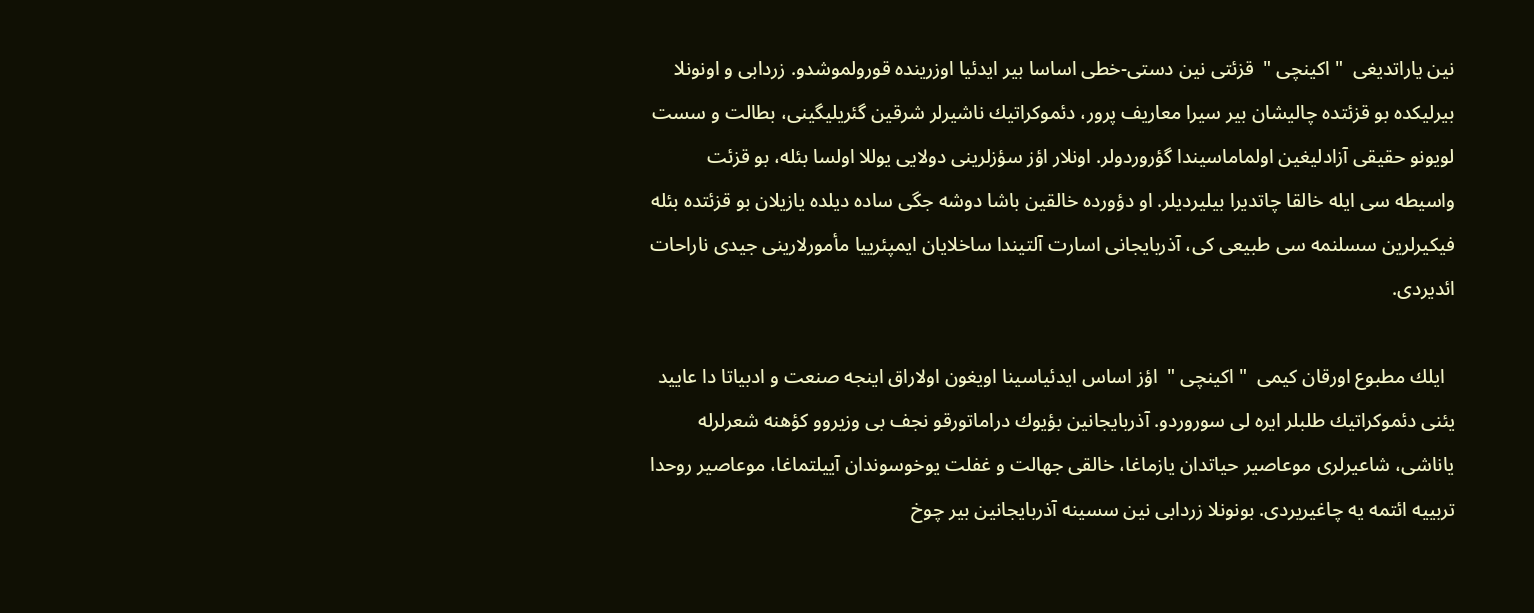نین یاراتدیغی  " اكینچی "  قزئتی نین دستی-خطی اساسا بیر ایدئیا اوزرینده قورولموشدو. زردابی و اونونلا بیرلیكده بو قزئتده چالیشان بیر سیرا معاریف پرور، دئموكراتیك ناشیرلر شرقین گئریلیگینی، بطالت و سست لویونو حقیقی آزادلیغین اولماماسیندا گؤروردولر. اونلار اؤز سؤزلرینی دولایی یوللا اولسا بئله، بو قزئت واسیطه سی ایله خالقا چاتدیرا بیلیردیلر. او دؤورده خالقین باشا دوشه جگی ساده دیلده یازیلان بو قزئتده بئله فیكیرلرین سسلنمه سی طبیعی كی، آذربایجانی اسارت آلتیندا ساخلایان ایمپئرییا مأمورلارینی جیدی ناراحات ائدیردی.

  ایلك مطبوع اورقان كیمی  " اكینچی "  اؤز اساس ایدئیاسینا اویغون اولاراق اینجه صنعت و ادبیاتا دا عایید یئنی دئموكراتیك طلبلر ایره لی سوروردو. آذربایجانین بؤیوك دراماتورقو نجف بی وزیروو كؤهنه شعرلرله یاناشی، شاعیرلری موعاصیر حیاتدان یازماغا، خالقی جهالت و غفلت یوخوسوندان آییلتماغا، موعاصیر روحدا تربییه ائتمه یه چاغیریردی. بونونلا زردابی نین سسینه آذربایجانین بیر چوخ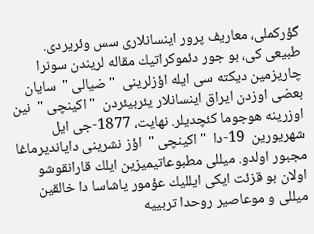گؤركملی، معاریف پرور اینسانلاری سس وئریردی. طبیعی كی، بو جور دئموكراتیك مقاله لریندن سونرا چاریزمین دیكته سی ایله اؤزلرینی  " ضیالی "  سایان بعضی اوزدن ایراق اینسانلار یئربیئردن  " اكینچی "  نین اوزرینه هوجوما كئچدیلر. نهایت، 1877-جی ایل شهریورین  19-دا  " اكینچی "  اؤز نشرینی دایاندیرماغا مجبور اولدو. میللی مطبوعاتیمیزین ایلك قارانقوشو اولان بو قزئت ایكی ایللیك عؤمور یاشاسا دا خالقین میللی و موعاصیر روحدا تربییه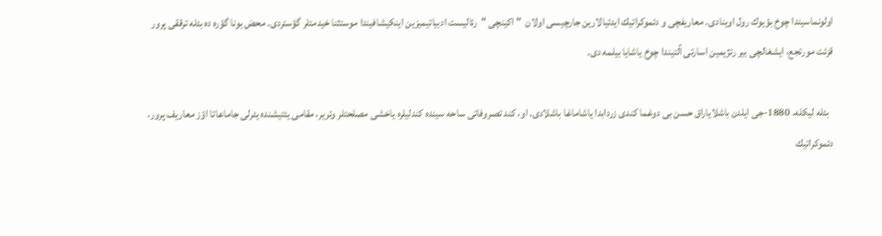اولونماسیندا چوخ بؤیوك رول اوینادی. معاریفچی و دئموكراتیك ایدئیالارین جارچیسی اولان  " اكینچی "  رئالیست ادبیاتیمیزین اینكیشافیندا موستثنا خیدمتلر گؤستردی. محض بونا گؤره ده بئله ترققی پرور قزئت مورتجع، ایشغالچی بیر رئژیمین اسارتی آلتیندا چوخ یاشایا بیلمه دی.

  بئله لیكله، 1880-جی ایلدن باشلایاراق حسن بی دوغما كندی زردابدا یاشاماغا باشلادی. او، كند تصروفاتی ساحه سینده كندلیلره یاخشی مصلحتلر وئریر، مقامی یئتیشنده یئرلی جاماعاتا اؤز معاریف پرور، دئموكراتیك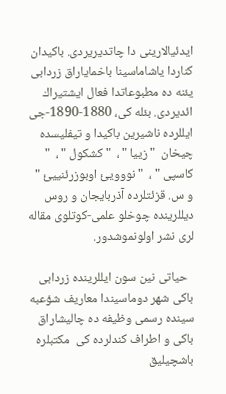ایدئیالارینی دا چاتدیریردی. باكیدان كناردا یاشاماسینا باخمایاراق زردابی یئنه ده مطبوعاتدا فعال ایشتیراك ائدیردی. بئله كی، 1880-1890-جی ایللرده ناشیرین باكیدا و تیفلیسده چیخان  " زییا " ،  " كشكول " ،  " كاسپی " ،  " نووویئ اوبوزرئنییئ "  و س. قزئتلرده آذربایجان و روس دیللرینده چوخلو علمی-كوتلوی مقاله لری نشر اولونموشدور.

  حیاتی نین سون ایللرینده زردابی باكی شهر دوماسیندا معاریف شؤعبه سینده رسمی وظیفه ده چالیشاراق باكی و اطراف كندلرده كی  مكتبلره باشچیلیق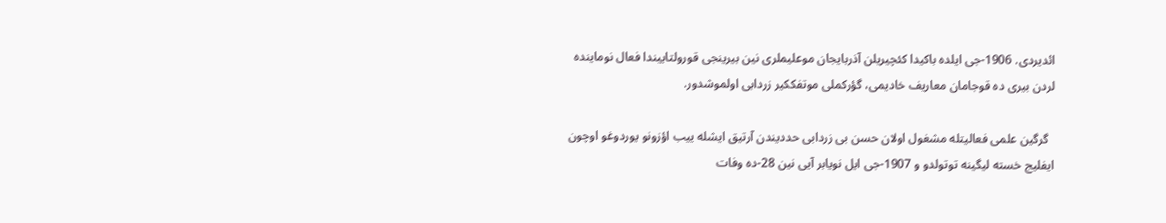ائدیردی. 1906-جی ایلده باكیدا كئچیریلن آذربایجان موعلیملری نین بیرینجی قورولتاییندا فعال نوماینده لردن بیری ده قوجامان معاریف خادیمی، گؤركملی موتفككیر زردابی اولموشدور.

  گرگین علمی فعالیتله مشغول اولان حسن بی زردابی حددیندن آرتیق ایشله ییب اؤزونو یوردوغو اوچون ایفلیج خسته لیگینه توتولدو و 1907-جی ایل نویابر آیی نین 28-ده وفات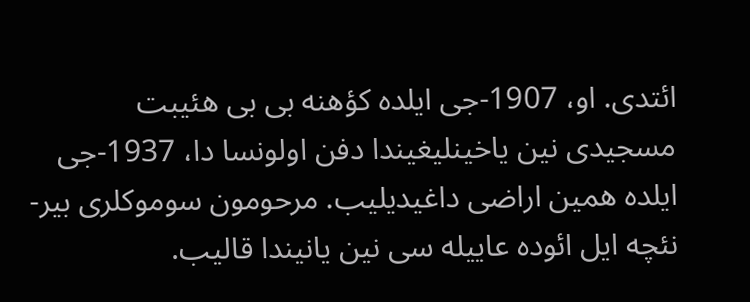ائتدی. او، 1907-جی ایلده كؤهنه بی بی هئیبت مسجیدی نین یاخینلیغیندا دفن اولونسا دا، 1937-جی ایلده همین اراضی داغیدیلیب. مرحومون سوموكلری بیر-نئچه ایل ائوده عاییله سی نین یانیندا قالیب.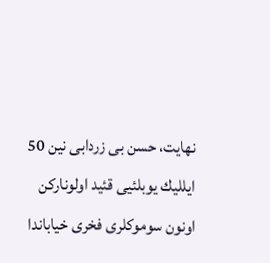نهایت، حسن بی زردابی نین 50 ایللیك یوبلئیی قئید اولوناركن اونون سوموكلری فخری خیاباندا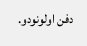دفن اولونودو.